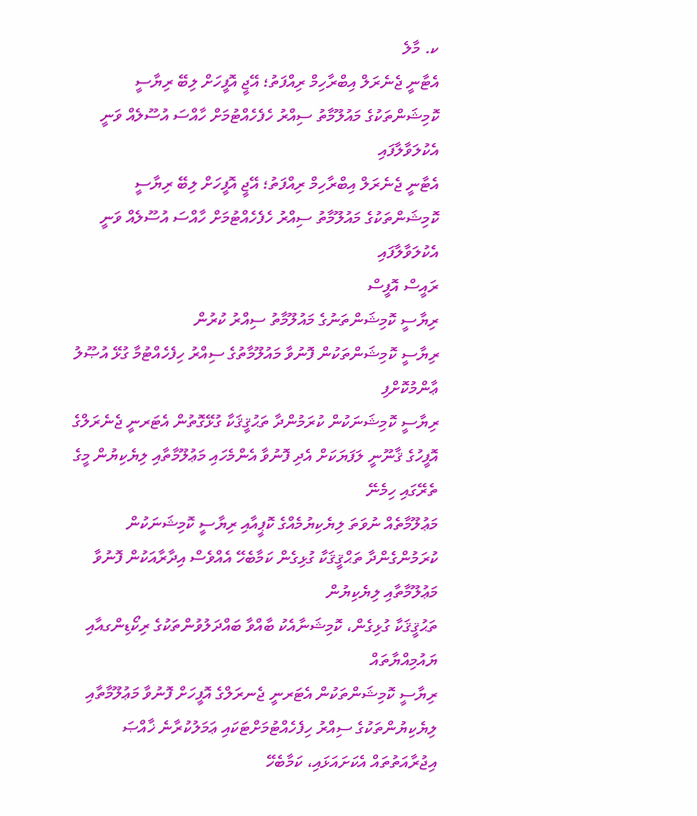ކ. މާލެ
އެޓާނީ ޖެނެރަލް އިބްރާހިމް ރިއްފަތު؛ އޭޖީ އޮފީހަށް ލިބޭ ރިޔާސީ ކޮމިޝަންތަކުގެ މައުލޫމާތު ސިއްރު ހެފެހެއްޓުމަށް ހާއްސަ އުސޫލެއް ވަނީ އެކުލަވާލާފައި
އެޓާނީ ޖެނެރަލް އިބްރާހިމް ރިއްފަތު؛ އޭޖީ އޮފީހަށް ލިބޭ ރިޔާސީ ކޮމިޝަންތަކުގެ މައުލޫމާތު ސިއްރު ހެފެހެއްޓުމަށް ހާއްސަ އުސޫލެއް ވަނީ އެކުލަވާލާފައި
ރައީސް އޮފީސް
ރިޔާސީ ކޮމިޝަންތަނުގެ މައުލޫމާތު ސިއްރު ކުރުން
ރިޔާސީ ކޮމިޝަންތަކުން ފޮނުވާ މައުލޫމާތުގެ ސިއްރު ހިފެހެއްޓުމާ ގުޅޭ އުޞޫލު ޢާންމުކޮށްފި
ރިޔާސީ ކޮމިޝަނަކުން ކުރަމުންދާ ތަޙުޤީޤަކާ ގުޅޭގޮތުން އެޓަރނީ ޖެނެރަލްގެ އޮފީހުގެ ޤާނޫނީ ލަފަޔަކަށް އެދި ފޮނުވާ އެންމެހައި މަޢުލޫމާތާއި ލިޔެކިޔުން މީގެ ތެރޭގައި ހިމެނޭ
މަޢުލޫމާތެއް ނުވަތަ ލިޔެކިޔުމެއްގެ ކޮޕީއާއި ރިޔާސީ ކޮމިޝަނަކުން ކުރަމުންގެންދާ ތަޙްޤީޤަކާ ގުޅިގެން ކަމާބެހޭ އެއްވެސް އިދާރާއަކުން ފޮނުވާ މަޢުލޫމާތާއި ލިޔެކިޔުން
ތަޙުޤީޤަކާ ގުޅިގެން، ކޮމިޝަނާއެކު ބާއްވާ ބައްދަލުވުންތަކުގެ ރިކޯޑިންގއާއި ޔައުމިއްޔާތައް
ރިޔާސީ ކޮމިޝަންތަކުން އެޓަރނީ ޖެނރަލްގެ އޮފީހަށް ފޮނުވާ މަޢުލޫމާތާއި ލިޔެކިޔުންތަކުގެ ސިއްރު ހިފެހެއްޓުމަށްޓަކައި ޢަމަލުކުރާނެ ޚާއްޞަ އިޖުރާއަތުތައް އެކަށައަޅައި، ކަމާބެހޭ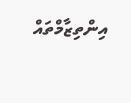އިންތިޒާމްތައް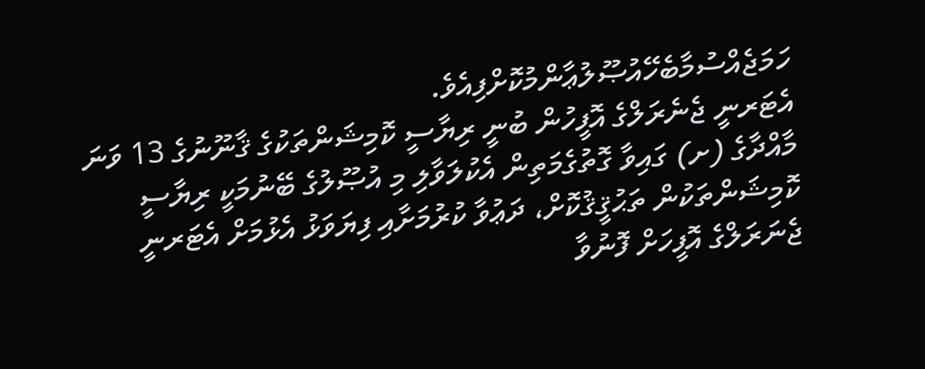ހަމަޖެއްސުމާބެހޭއުޞޫލުޢާންމުކޮށްފިއެވެ.
އެޓަރނީ ޖެނެރަލްގެ އޮފީހުން ބުނީ ރިޔާސީ ކޮމިޝަންތަކުގެ ޤާނޫނުގެ 13 ވަނަ މާއްދާގެ (ށ) ގައިވާ ގޮތުގެމަތިން އެކުލަވާލި މި އުޞޫލުގެ ބޭނުމަކީ ރިޔާސީ ކޮމިޝަންތަކުން ތަޙުޤީޤުކޮށް، ދަޢުވާ ކުރުމަށާއި ފިޔަވަޅު އެޅުމަށް އެޓަރނީ ޖެނަރަލްގެ އޮފީހަށް ފޮނުވާ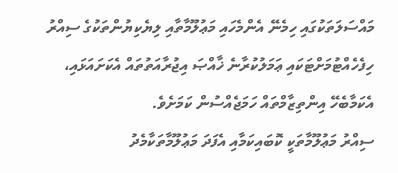މައްސަލަތަކުގައި ހިމެނޭ އެންމެހައި މަޢުލޫމާތާއި ލިޔެކިޔުންތަކުގެ ސިއްރު ހިފެހެއްޓުމަށްޓަކައި ޢަމަލުކުރާނެ ޚާއްޞަ އިޖުރާއަތުތައް އެކަށައަޅައި، އެކަމާބެހޭ އިންތިޒާމްތައް ހަމަޖެއްސުން ކަމަށެވެ.
ސިއްރު މަޢުލޫމާތަކީ ކޮބައިކަމާއި އެފަދަ މަޢުލޫމާތަކާމެދު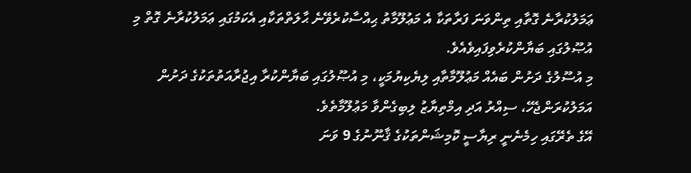ޢަމަލުކުރާނެ ގޮތާއި ތިންވަނަ ފަރާތަކާ އެ މަޢުލޫމާތު ޙިއްސާކުރެވޭނެ ޙާލަތްތަކާއި އެކަމުގައި ޢަމަލުކުރާނެ ގޮތް މި އުޞޫލުގައި ބަޔާންކުރެވިފައިވެއެވެ.
މި އުސޫލުގެ ދަށުން ބައެއް މަޢުލޫމާތާއި ލިޔެކިޔުމަކީ، މި އުޞޫލުގައި ބަޔާންކުރާ އިޖުރާއަތުތަކުގެ ދަށުން އަމަލުކުރަންޖެހޭ، ސިއްރު އަދި އިމްތިޔާޒު ލިބިގެންވާ މަޢުލޫމާތެވެ.
އޭގެ ތެރޭގައި ހިމެނެނީ ރިޔާސީ ކޮމިޝަންތަކުގެ ޤާނޫނުގެ 9 ވަނަ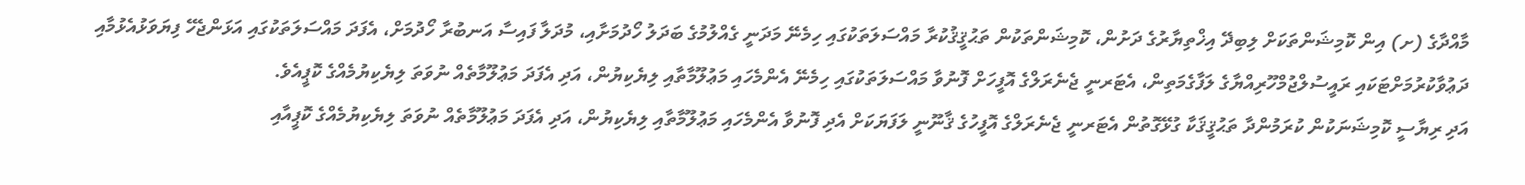މާއްދާގެ (ށ) އިން ކޮމިޝަންތަކަށް ލިބިދޭ އިޚްތިޔާރުގެ ދަށުން، ކޮމިޝަންތަކުން ތަޙުޤީޤުކުރާ މައްސަލަތަކުގައި ހިމެނޭ މަދަނީ ގެއްލުމުގެ ބަދަލު ހޯދުމަށާއި، މުދަލާ ފައިސާ އަނބުރާ ހޯދުމަށް، އެފަދަ މައްސަލަތަކުގައި އަޅަންޖެހޭ ފިޔަވަޅުއެޅުމާއި ދަޢުވާކުރުމަށްޓަކައި ރައީސުލްޖުމްހޫރިއްޔާގެ ލަފާގެމަތިން، އެޓަރނީ ޖެނެރަލްގެ އޮފީހަށް ފޮނުވާ މައްސަލަތަކުގައި ހިމެނޭ އެންމެހައި މަޢުލޫމާތާއި ލިޔެކިޔުން، އަދި އެފަދަ މަޢުލޫމާތެއް ނުވަތަ ލިޔެކިޔުމެއްގެ ކޮޕީއެވެ.
އަދި ރިޔާސީ ކޮމިޝަނަކުން ކުރަމުންދާ ތަޙުޤީޤަކާ ގުޅޭގޮތުން އެޓަރނީ ޖެނެރަލްގެ އޮފީހުގެ ޤާނޫނީ ލަފަޔަކަށް އެދި ފޮނުވާ އެންމެހައި މަޢުލޫމާތާއި ލިޔެކިޔުން، އަދި އެފަދަ މަޢުލޫމާތެއް ނުވަތަ ލިޔެކިޔުމެއްގެ ކޮޕީއާއި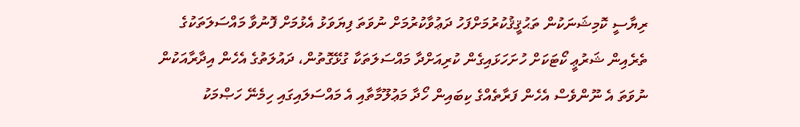ރިޔާސީ ކޮމިޝަނަކުން ތަޙުޤީޤުކުރުމަށްފަހު ދަޢުވާކުރުމަށް ނުވަތަ ފިޔަވަޅު އެޅުމަށް ފޮނުވާ މައްސަލަތަކުގެ ތެރެއިން ޝަރުޢީ ކޯޓަކަށް ހުށަހަޅައިގެން ކުރިއަށްދާ މައްސަލަތަކާ ގުޅޭގޮތުން، ދައުލަތުގެ އެހެން އިދާރާއަކުން ނުވަތަ އެ ނޫންވެސް އެހެން ފަރާތެއްގެ ކިބައިން ހޯދާ މަޢުލޫމާތާއި އެ މައްސަލައިގައި ހިމެނޭ ހަޞްމަކު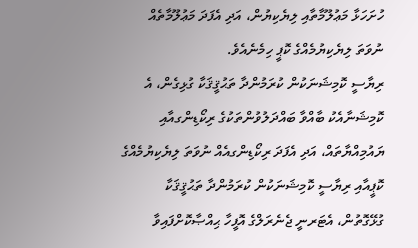ހުށަހަޅާ މަޢުލޫމާތާއި ލިޔެކިޔުން، އަދި އެފަދަ މަޢުލޫމާތެއް ނުވަތަ ލިޔެކިޔުމެއްގެ ކޮޕީ ހިމެނެއެވެ.
ރިޔާސީ ކޮމިޝަނަކުން ކުރަމުންދާ ތަޙުޤީޤަކާ ގުޅިގެން، އެ ކޮމިޝަނާއެކު ބާއްވާ ބައްދަލުވުންތަކުގެ ރިކޯޑިންގއާއި ޔައުމިއްޔާތައް، އަދި އެފަދަ ރިކޯޑިންގއެއް ނުވަތަ ލިޔެކިޔުމެއްގެ ކޮޕީއާއި ރިޔާސީ ކޮމިޝަނަކުން ކުރަމުންދާ ތަޙުޤީޤަކާ ގުޅޭގޮތުން، އެޓަރނީ ޖެނެރަލްގެ އޮފީހާ ޙިއްޞާކޮށްފައިވާ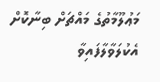މަޢުލޫމާތުގެ މައްޗަށް ބިނާކޮށް އެކުލަވާލާފައިވާ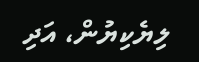ލިޔެކިޔުން، އަދި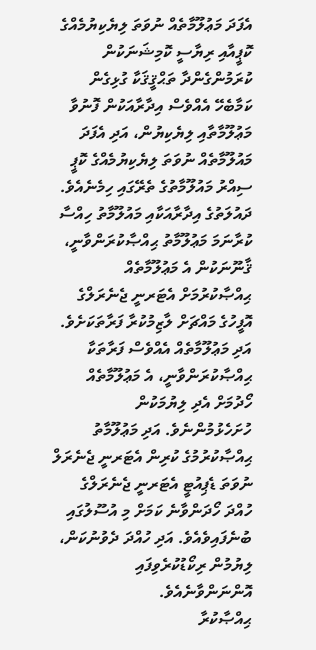އެފަދަ މަޢުލޫމާތެއް ނުވަތަ ލިޔެކިޔުމެއްގެ ކޮޕީއާއި ރިޔާސީ ކޮމިޝަނަކުން ކުރަމުންގެންދާ ތަޙްޤީޤަކާ ގުޅިގެން ކަމާބެހޭ އެއްވެސް އިދާރާއަކުން ފޮނުވާ މަޢުލޫމާތާއި ލިޔެކިޔުން، އަދި އެފަދަ މައުލޫމާތެއް ނުވަތަ ލިޔެކިޔުމެއްގެ ކޮޕީ ސިއްރު މައުލޫމާތުގެ ތެރޭގައި ހިމެނެއެވެ.
ދައުލަތުގެ އިދާރާއަކާއި މައުލޫމާތު ހިއްސާ ކުރާނަމަ މަޢުލޫމާތު ޙިއްޞާކުރަންވާނީ، ޤާނޫނަކުން އެ މަޢުލޫމާތެއް ޙިއްޞާކުރުމަށް އެޓަރނީ ޖެނެރަލްގެ އޮފީހުގެ މައްޗަށް ލާޒިމުކުރާ ފަރާތަކަށެވެ. އަދި މަޢުލޫމާތެއް އެއްވެސް ފަރާތަކާ ޙިއްޞާކުރަންވާނީ، އެ މަޢުލޫމާތެއް ހޯދުމަށް އެދި ލިޔުމަކުން ހުށަހެޅުމުންނެވެ. އަދި މަޢުލޫމާތު ޙިއްޞާކުރުމުގެ ކުރިން އެޓަރނީ ޖެނެރަލް ނުވަތަ ޑެޕިއުޓީ އެޓަރނީ ޖެނެރަލްގެ ހުއްދަ ހޯދަންވާނެ ކަމަށް މި އުސޫލުގައި ބުނެފައިވެއެވެ. އަދި ހުއްދަ ދެވުނުކަން، ލިޔުމުން ރިކޯޑުކުރެވިފައި އޮންނަންވާނެއެވެ.
ޙިއްޞާކުރާ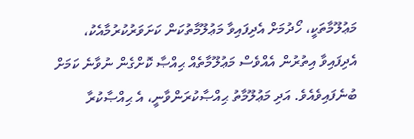މަޢުލޫމާތަކީ، ހޯދުމަށް އެދިފައިވާ މަޢުލޫމާތުކަން ކަށަވަރުކުރުމާއެކު، އެދިފައިވާ އިތުރުން އެއްވެސް މަޢުލޫމާތެއް ޙިއްޞާ ކޮށްގެން ނުވާނެ ކަމަށް ބުނެފައިވެއެވެ. އަދި މަޢުލޫމާތު ޙިއްޞާކުރަންވާނީ، އެ ޙިއްޞާކުރާ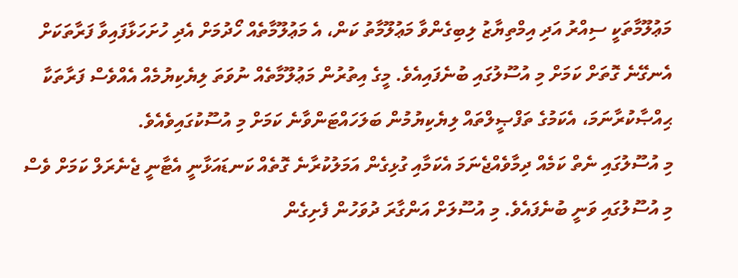މަޢުލޫމާތަކީ ސިއްރު އަދި އިމްތިޔާޒު ލިބިގެންވާ މަޢުލޫމާތު ކަން، އެ މަޢުލޫމާތެއް ހޯދުމަށް އެދި ހުށަހަޅާފައިވާ ފަރާތަކަށް އެނގޭނެ ގޮތަށް ކަމަށް މި އުސޫލުގައި ބުނެފައިއެވެ. މީގެ އިތުރުން މަޢުލޫމާތެއް ނުވަތަ ލިޔެކިޔުމެއް އެއްވެސް ފަރާތަކާ ޙިއްޞާކުރާނަމަ، އެކަމުގެ ތަފްޞީލްތައް ލިޔެކިޔުމުން ބަލަހައްޓަންވާނެ ކަމަށް މި އުސޫކުގައިވެއެވެ.
މި އުސޫލުގައި ނެތް ކަމެއް ދިމާވެއްޖެނަމަ އެކަމާއި ގުޅިގެން އަމަލުކުރާނެ ގޮތެއް ކަނޑައަޅާނީ އެޓާނީ ޖެނެރަލް ކަމަށް ވެސް މި އުސޫލުގައި ވަނީ ބުނެފައެވެ. މި އުސޫލަށް އަންގާރަ ދުވަހުން ފެށިގެން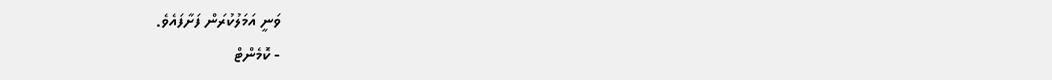ވަނީ އަމަލުކުރަން ފަށާފައެވެ.
- ކޮމެންޓް